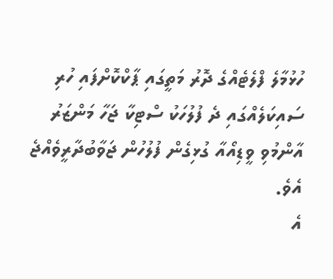ހުޅުމާލެ ފްލެޓެއްގެ ދޮރު މަތީގައި ޕާކްކޮށްފައި ހުރި ސައިކަލެއްގައި ދެ ފުލުހަކު ސްޓިކާ ޖަހާ މަންޒަރު އާންމުވި ވީޑިއޯއާ ގުޅިގެން ފުލުހުން ޖަވާބުދާރީވެއްޖެ އެވެ.
އެ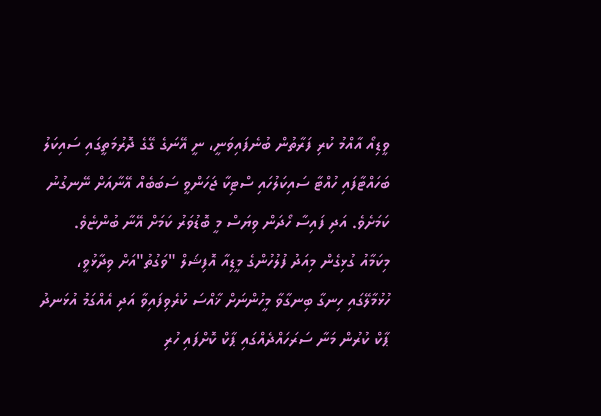ވީޑިއޯ އާއްމު ކުރި ފަރާތުން ބުނެފައިވަނީ، ނީ އޭނަގެ ގޭގެ ދޮރުމަތީގައި ސައިކަލު ބަހައްޓާފައި ހުއްޓާ ސައިކަލުހައި ސްޓިކާ ޖަހަންވީ ސަބަބެއް އޭނާއަށް ނޭނގުނު ކަމަށެވެ. އަދި ފައިސާ ހޯދަން ވިޔަސް މީ ބޮޑުވަރު ކަމަށް އޭނާ ބުންޏެވެ.
މިކަމާއު ގުޅިގެން މިއަދު ފުލުހުންގެ މީޑިއާ އޮފިޝަލް "ވަގުތު"އަށް ވިދާޅުވީ، ހުޅުމާލޭގައި ހިނގާ ބިނގާވާ މީހުންނަށް ޚާއްސަ ކުރެވިފައިވާ އަދި އެއްގަމު އުޅަނދު ޕާކް ކުރުން މަނާ ސަރަހައްދެއްގައި ޕާކް ކޮށްފައި ހުރި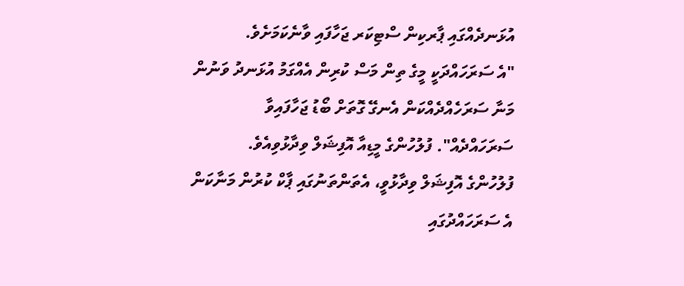އުޅަނދެއްގައި ޕާރކިން ސްޓިކަރ ޖަހާފައި ވާނެކަމަށެވެ.
"އެ ސަރަހައްދަކީ މީގެ ތިން މަސް ކުރިން އެއްގަމު އުޅަނދު ވަނުން މަނާ ސަރަހެއްދެއްކަން އެނގޭ ގޮތަށް ބޯޑު ޖަހާފައިވާ ސަރަހައްދެއް". ފުލުހުންގެ މީޑިއާ އޮފިޝަލް ވިދާޅުވިއެވެ.
ފުލުހުންގެ އޮފިޝަލް ވިދާޅުވީ، އެތަންތަނުގައި ޕާކް ކުރުން މަނާކަން އެ ސަރަހައްދުގައި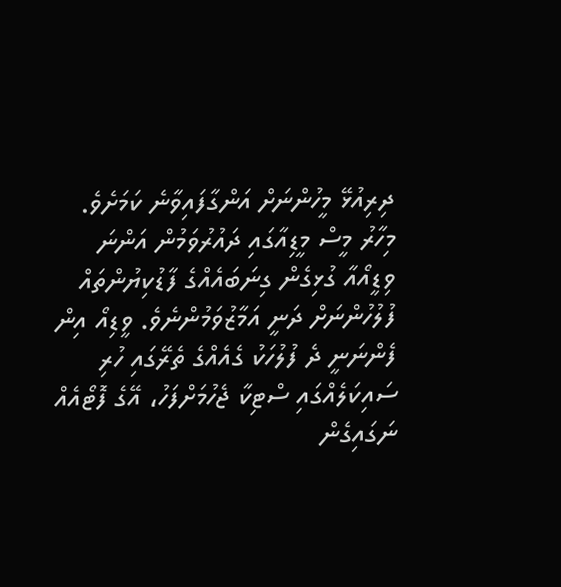ދިރިއުޅޭ މީހުންނަށް އަންގާފައިވާނެ ކަމަށެވެ.
މިހާރު މީސް މީޑިއާގައި ދައުރުވަމުން އަންނަ ވިޑީއޯއާ ގުޅިގެން ގިނަބައެއްގެ ފާޑުކިޔުންތައް ފުލުހުންނަށް ދަނީ އަމާޒުވަމުންނެވެ. ވީޑިއޯ އިން ފެންނަނީ ދެ ފުލުހަކު ގެއެއްގެ ތެރޭގައި ހުރި ސައިކަލެއްގައި ސްޓިކާ ޖެހުމަށްފަހު، އޭގެ ފޮޓޯއެއް ނަގައިގެން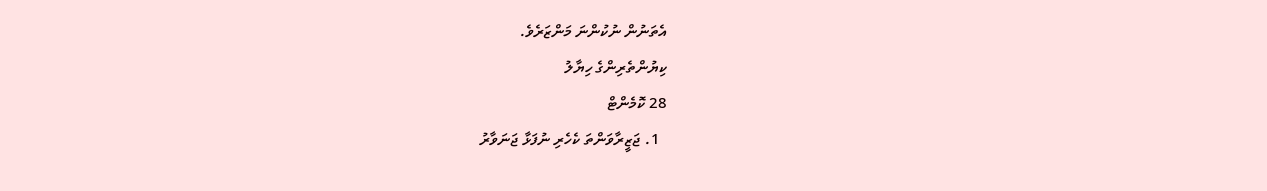އެތަނުން ނުކުންނަ މަންޒަރެވެ.
ކިޔުންތެރިންގެ ހިޔާލު
28 ކޮމެންޓް
  1. ޖަޒީރާވަންތަ ކެހެރި ނުފަޅާ ޖަނަވާރު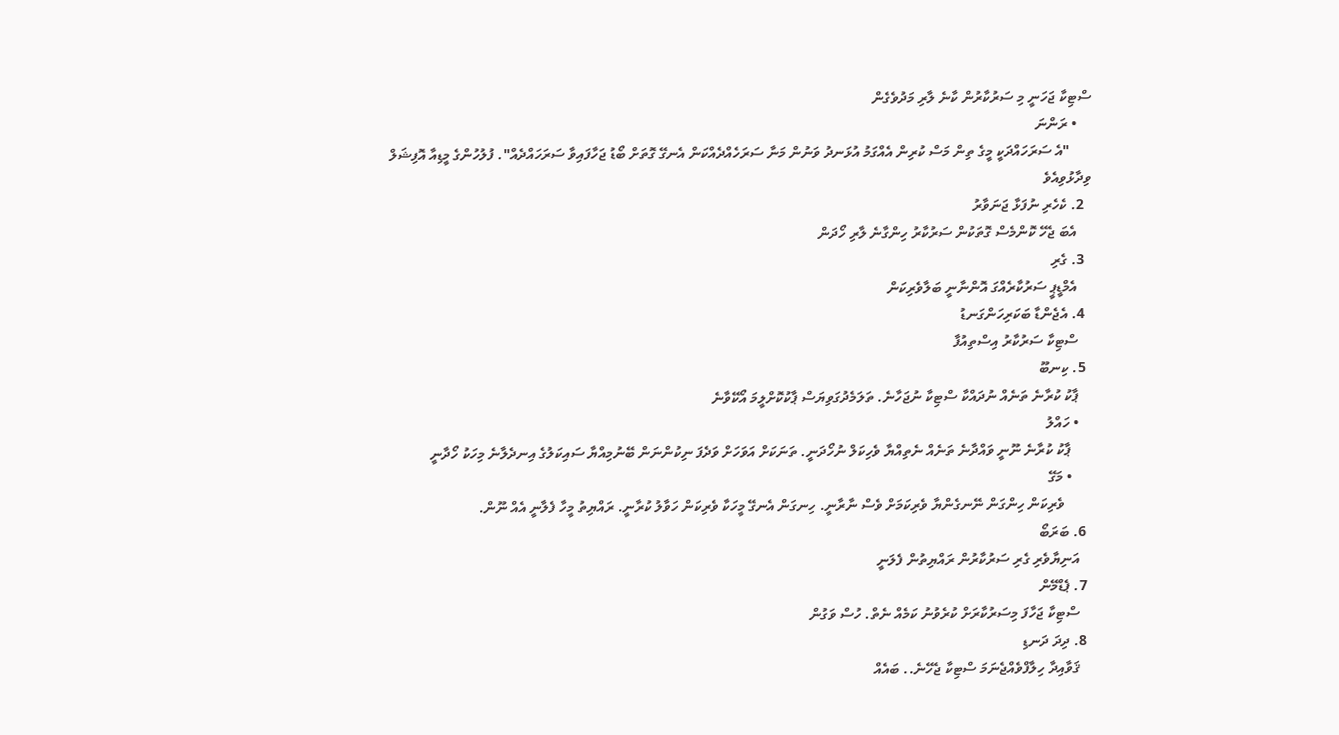ސްޓިކާ ޖަހަނީ މި ސަރުކާރުން ކާނެ ލާރި މަދުވެގެން
    • ރަންނަ
      "އެ ސަރަހައްދަކީ މީގެ ތިން މަސް ކުރިން އެއްގަމު އުޅަނދު ވަނުން މަނާ ސަރަހެއްދެއްކަން އެނގޭ ގޮތަށް ބޯޑު ޖަހާފައިވާ ސަރަހައްދެއް". ފުލުހުންގެ މީޑިއާ އޮފިޝަލް ވިދާޅުވިއެވެ
  2. ކެހެރި ނުފަޅާ ޖަނަވާރު
    އެބަ ޖެހޭ ކޮންމެސް ގޮތަކުން ސަރުކާރު ހިންގާނެ ލާރި ހޯދަން
  3. ގެރި
    އެމްޑީޕީ ސަރުކާރެއްގަ އޮންނާނީ ބަލާވެރިކަން
  4. އެޖެންޑާ ބަކަރިހަންގަނޑު
    ސްޓިކާ ސަރުކާރު އިސްތިއުފާ
  5. ކިނބޫ
    ޕާކު ކުރާނެ ތަނެއް ނުދައްކާ ސްޓިކާ ނުޖަހާނެ. ތަލަމެދުގަވިޔަސް ޕާކުކޮށްލީމަ އޯކޭވާނެ
    • ހައްލު
      ޕާކު ކުރާނެ ނޫނީ ވައްދާނެ ތަނެއް ނެތިއްޔާ ވެހިކަލް ނުހޯދަނީ. ތަނަކަށް އަވަހަށް ވަދެފަ ނިކުންނަން ބޭނުމިއްޔާ ސައިކަލުގެ އިނދެލާނެ މިހަކު ހޯދާނީ
      • މަގޭ
        ވެރިކަން ހިންގަން ނޭނގެންޔާ ވެރިކަމަށް ވެސް ނާރާނީ. ހިނގަން އެނގޭ މީހަކާ ވެރިކަން ހަވާލު ކުރާނީ. ރައްޔިތު މީހާ ފެލާނީ އެއް ނޫން.
  6. ބަރަބޯ
    އަނިޔާވެރި ގެރި ސަރުކާރުން ރައްޔިތުން ފެލަނީ
  7. ޕެޑްމޭން
    ސްޓިކާ ޖަހާފަ މިސަރުކާރަށް ކުރެވުނު ކަމެއް ނެތް. ހުސް ވަގުން
  8. ދިދަ ދަނޑި
    ޤަވާއިދާ ހިލާފްވެއްޖެނަމަ ސްޓިކާ ޖެހޭނެ.. ބައެއް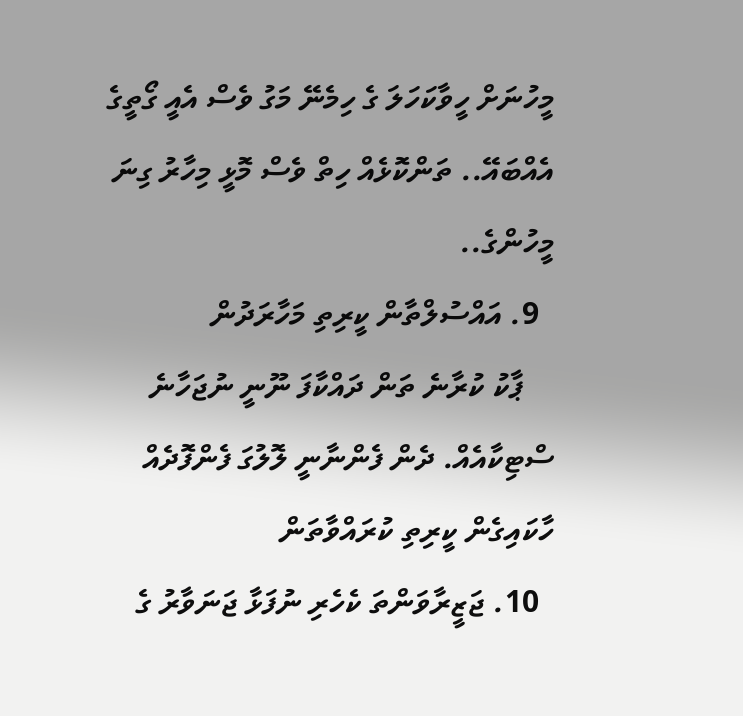މީހުނަށް ހީވާކަހަލަ ގެ ހިމެނޭ މަގު ވެސް އެއީ ގޯތީގެ އެއްބައޭ.. ތަންކޮޅެއް ހިތް ވެސް މޮޅީ މިހާރު ގިނަ މީހުންގެ..
  9. އައްސުލްތާން ކީރިތި މަހާރަދުން
    ޕާކު ކުރާނެ ތަން ދައްކާފަ ނޫނީ ނުޖަހާނެ ސްޓިކާއެއް. ދެން ފެންނާނީ ލޮލުގަ ފެންފޮދެއް ހާކައިގެން ކީރިތި ކުރައްވާތަން
  10. ޖަޒީރާވަންތަ ކެހެރި ނުފަޅާ ޖަނަވާރު ގެ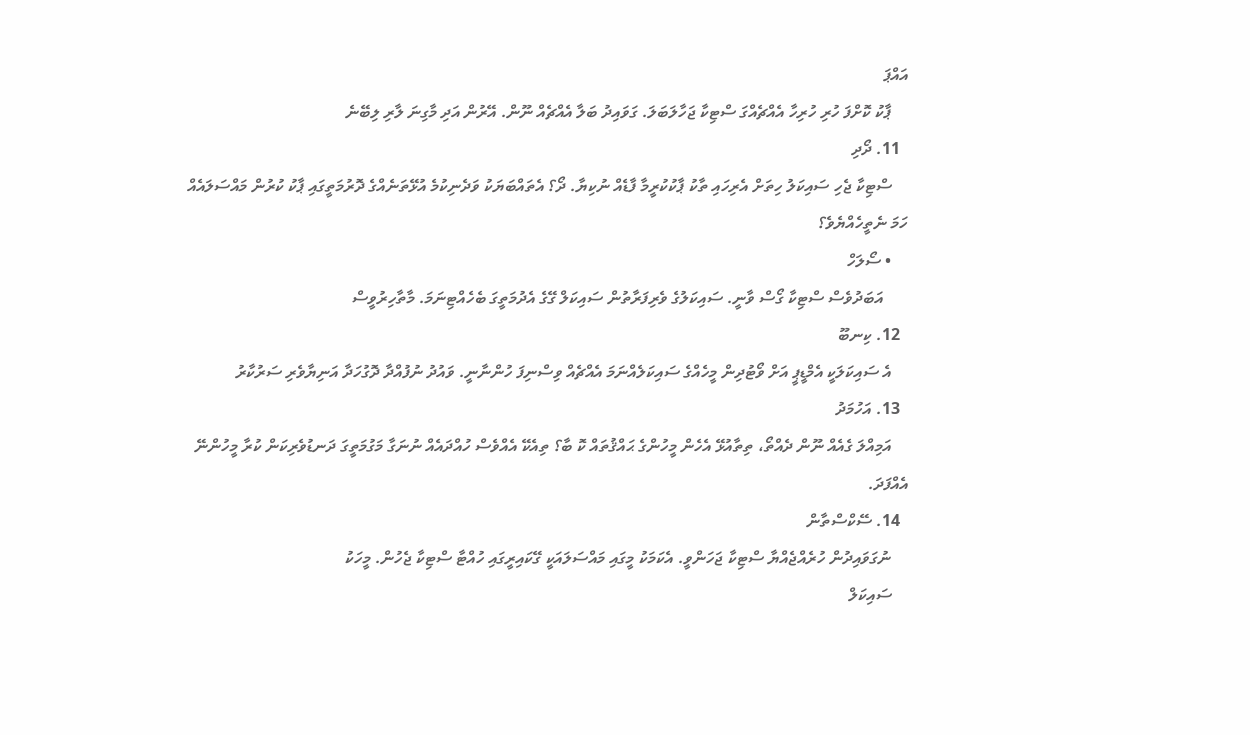އައްޕަ
    ޕާކު ކޮށްފަ ހުރި ހުރިހާ އެއްޗެއްގަ ސްޓިކާ ޖަހާލަބަލަ. ގަވައިދު ބަލާ އެއްޗެއް ނޫން. އޭރުން އަދި މާގިނަ ލާރި ލިބޭނެ
  11. ދޯދި
    ސްޓިކާ ޖެހި ސައިކަލު ހިތަށް އެރިހައި ތާކު ޕާކުކުރީމާ ފާޑެއް ނުކިޔާ. ދޯ؟ އެތައްބަޔަކު ވަދެނިކުމެ އުޅޭތަނެއްގެ ދޮރުމަތީގައި ޕާކު ކުރުން މައްސަލައެއް ހަމަ ނެތީހެއްޔެވެ؟
    • ސޯލަހް
      އަބަދުވެސް ސްޓިކާ ގޯސް ވާނީ. ސައިކަލުގެ ވެރިފަރާތުން ސައިކަލް ގޭގެ އެދުމަތީގަ ބެހެއްޓިނަމަ. މާތާހިރުވީސް
  12. ކިނބޫ
    އެ ސައިކަލަކީ އެމްޑީޕީ އަށް ވޯޓުދިން މީހެއްގެ ސައިކަލެއްނަމަ އެއްޗެއް ވިސްނިފަ ހުންނާނީ. ވައުދު ނުފުއްދާ ދޮގުހަދާ އަނިޔާވެރި ސަރުކާރު
  13. އަހުމަދު
    އަމިއްލަ ގެއެއް ނޫން ދެއްތޯ، ތިތާއުޅޭ އެހެން މީހުންގެ ޙައްޤުތައް ކޮ ބާ؟ ތިއެކޭ އެއްވެސް ހުއްދައެއް ނުނަގާ މަގުމަތީގަ ދަނޑުވެރިކަން ކުރާ މީހުންނޭ އެއްފަދަ.
  14. ސޭކްސްތާން
    ނުގަވައިދުން ހުރެއްޖެއްޔާ ސްޓިކާ ޖަހަންވީ. އެކަމަކު މީގައި މައްސަލައަކީ ގޭކައިރީގައި ހުއްޓާ ސްޓިކާ ޖެހުން. މީހަކު
    ސައިކަލް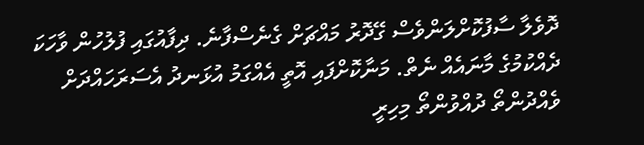ދޮވެލާ ސާފުކޮށްލަންވެސް ގޭދޮރު މައްޗަށް ގެނެސްފާނެ. ދިފާއުގައި ފުލުހުން ވާހަކަ ދެއްކުމުގެ މާނައެއް ނެތް. މަނާކޮށްފައި އޮތީ އެއްގަމު އުޅަނދު އެސަރަހައްދަށް ވެއްދުންތޯ ދުއްވުންތޯ މިހިރީ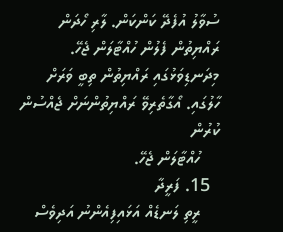ސުވާލު އުފެދޭ ކަންކަން. ލާރި ހޯދަން ރައްޔިތުން ފެލުން ހުއްޓާލަން ޖެހޭ. މިދަނޑިވަޅުގައި ރައްޔިތުން ތިބީ ވަރަށް ހާލުގައި. އޯގާތެރިވޭ ރައްޔިތުންނަށް ޖެއްސުން ކުރުން
    ހުއްޓާލަން ޖެހޭ.
  15. ފަރީދާ
    ރީތި ލަނޑެއް އަޅައިފިއެންނު އަދިވެސް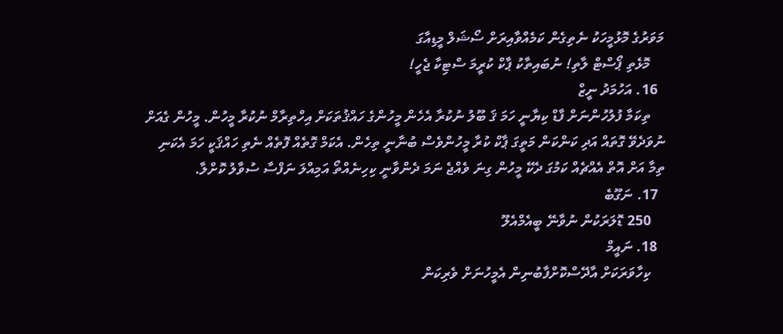މަވަރުގެ މޮޅުމީހަކު ނެތިގެން ކަމެއްވާއިރަށް ސޯޝަލް މީޑިއާގަ
    މޮޅެތި ޕޯސްޓް ލާތި! ނުބައިތާކު ޕާކް ކުރީމަ ސްޓިކާ ޖެހީ!
  16. އަހުމަދު ނީޒް
    ތިކަމާ ފުލުހުންނަށް ފާޑް ކިޔާނީ ހަމަ ޤަ ބޫލު ނުކުރާ އެހެން މީހުންގެ ހައްޤުތަކަށް އިހްތިރާމް ނުކުރާ މީހުން. މީހުން ގެއަށް ނުވަދެވޭ ގޮތައް އަދި ކަންކަން މަތީގަ ޕާކް ކުރާ މީހުންވެސް ބުނާނީ ތިހެން. އެކަމް ގޮތެއް ފޮތެއް ނެތި ހައްޤަކީ ހަމަ އެކަނި ތިމާ އަށް އޮތް އެއްޗެއް ކަމުގަ ދެކޭ މީހުން ގިނަ ވެއްޖެ ނަމަ ދެންވާނީ ކިހިނެއްތޯ އަމިއްލަ ނަފްސާ ސުވާލު ކޮށްލާ.
  17. ނަގޫބެ
    250 ޑޮލަރަކުން ނުވާނޭ ބީއެމްއެލޫ
  18. ނައީމް
    ކިހާވަރަކަށް އާދޭސްކޮށްފާބުނިން އެމީހުނަށް ވެރިކަން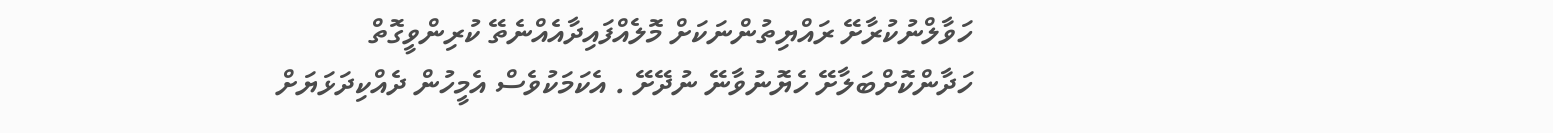ހަވާލްނުކުރާށޭ ރައްޔިތުންނަކަށް މޮލެއްފައިދާއެއްނެތޭ ކުރިންވީގޮތް ހަދާންކޮށްބަލާށޭ ހެޔޮނުވާނޭ ނުދޭށޭ . އެކަމަކުވެސް އެމީހުން ދެއްކިދަޅަޔަށް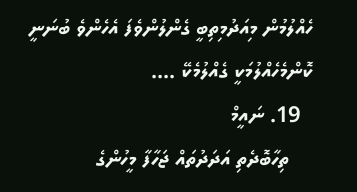ހެއްލުމުން މިއަދުމިތިބީ ގެންލުންވެފަ އެހެންވެ ބުނަނީ ކޮންމެހެއްލުމަކީ ގެއްލުމެކޭ ....
  19. ނައީމް
    ތިހާބޮދެތި އަދަދުތައް ޖަހާފާ މީހުންގެ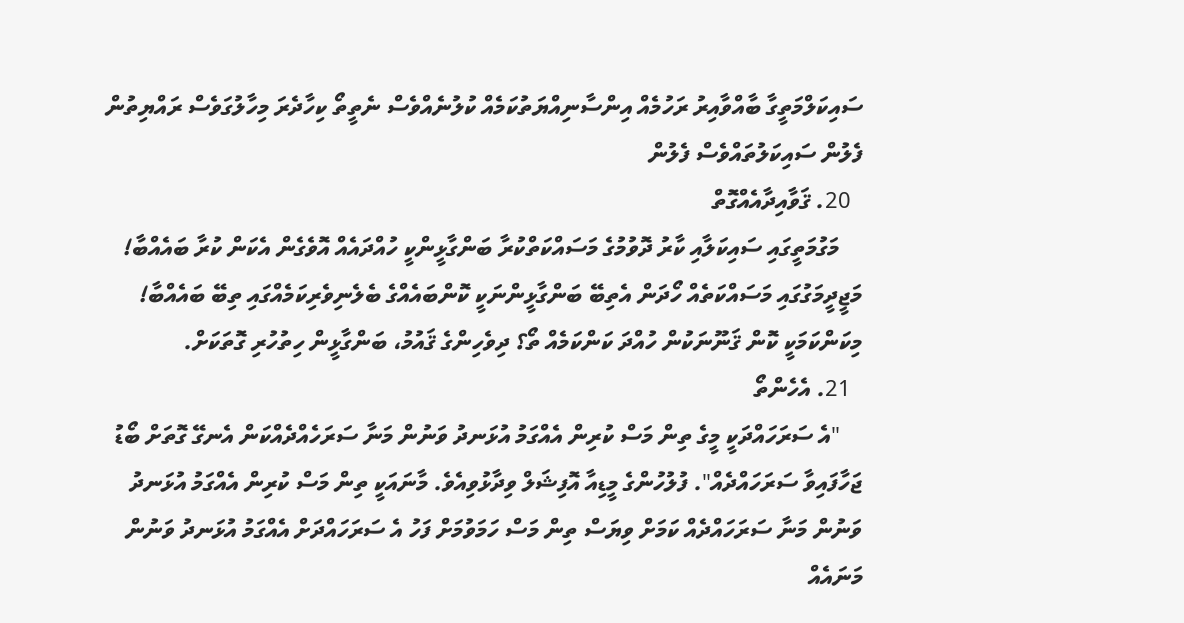ސައިކަލްމަތީގާ ބާއްވާއިރު ރަހުމެއް އިންސާނިއްޔަތުކަމެއް ކުލުނެއްވެސް ނެތީތޯ ކިހާދެރަ މިހާލުގަވެސް ރައްޔިތުން ފެލުން ސައިކަލުތައްވެސް ފެލުން
  20. ޤަވާއިދާއެއްގޮތް
    މަގުމަތީގައި ސައިކަލާއި ކާރު ދޮވުމުގެ މަސައްކަތްކުރާ ބަންގާޅީންކީ ހުއްދައެއް އޮވެގެން އެކަން ކުރާ ބައެއްބާ! މަޖީދީމަގުގައި މަސައްކަތެއް ހޯދަން އެތިބޭ ބަންގާޅީންނަކީ ކޮންބައެއްގެ ބެލެނިވެރިކަމެއްގައި ތިބޭ ބައެއްބާ! މިކަންކަމަކީ ކޮން ޤަނޫނަކުން ހުއްދަ ކަންކަމެއް ތޯ؟ ދިވެހިންގެ ޤައުމު، ބަންގާޅީން ހިތުހުރި ގޮތަކަށް.
  21. އެހެންތޯ
    "އެ ސަރަހައްދަކީ މީގެ ތިން މަސް ކުރިން އެއްގަމު އުޅަނދު ވަނުން މަނާ ސަރަހެއްދެއްކަން އެނގޭ ގޮތަށް ބޯޑު ޖަހާފައިވާ ސަރަހައްދެއް". ފުލުހުންގެ މީޑިއާ އޮފިޝަލް ވިދާޅުވިއެވެ. މާނައަކީ ތިން މަސް ކުރިން އެއްގަމު އުޅަނދު ވަނުން މަނާ ސަރަހައްދެއް ކަމަށް ވިޔަސް ތިން މަސް ހަމަވުމަށް ފަހު އެ ސަރަހައްދަށް އެއްގަމު އުޅަނދު ވަނުން މަނައެއް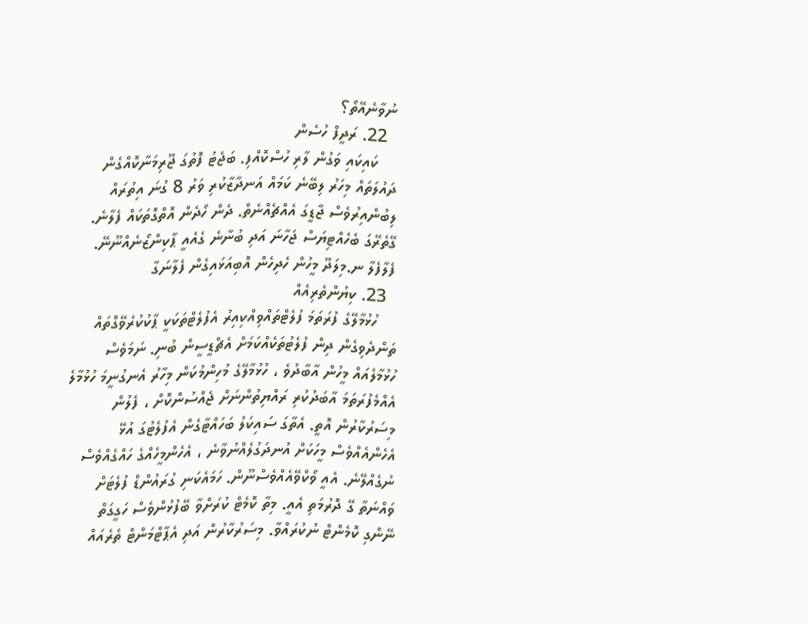ނުވާނެއޭތޯ؟
  22. ރަދީފް ހުސެން
    ކައިކައި ވަގުން ލާރި ހުސްކޮއްފި. ބަޖެޓު ފޮތުގަ ޖޫރިމަނާކޮއްގެން ދައުލަތައް މިހަރު ލިބޭނެ ކަމައް އަނދާޒާކުރި ވަރު 8 ގުނަ އިތުރައް ލިބުންއިރުވެސް ޖާޑީގަ އެއްޗެއްނެތް. ދެން ހޯދެން އޮތްގޮތަކައް ފެލާނެ. ގޭތެރޭގަ ބެހެއްޓިޔަސް ޖަހާނަ އަދި ބުނާނެ ގެއެއީ ޕާކިންޒޯނެއްނޫނޭ. ފެލާފެލާ ނ.މިލަދޫ މީހުން ހެދިހެން އޮބިއަޅައިގެން ފެލާނަގާ
  23. ކިޔުންތެރިއެއް
    ހުޅުމާލޭގެ ފުރަތަމަ ފުލެޓްތައްވިއްކިއިރު އެފުލެޓްތަކަކީ ޕާކުކުރެވޭގޮތައް ތަންދެވިގެން ދިން ފުލެޓުތަކެއްކަމަށް އެޗްޑީސީން ބުނި. ނަމަވެސް ހުޅުމާލެއައް މީހުން އާބާދުވެ ، ހުޅުމާލޭގެ މުހިންމުކަން މިހާރު އެނގުނީމަ ހުޅުމާލެ އެއްމެފުރަތަމަ އާބަދުކުރި ރައްޔިތުންނަށް ޖެއްސުންކޮށް ، ފެލުން މިސަރުކާރުން އޮތީ. އެތާގަ ސައިކަލު ބަހައްޓާގެން އެފުލެޓުގަ އުޅޭ އެހެންއެއްވެސް މީހަކަށް އުނދަގުލެއްނުވާނެ ، އެހެންމީހެއްގެ ހައްގެއްވެސް ނުގެއްލޭނެ. އެއީ ވޯކްވޭއެއްވެސްނޫން. ހަމައެކަނި ގުރައުންޑް ފުލެޓަށް ވައްނަތާ ގޭ ދޮރުމަތި އެއީ. މިތާ ކޮމެޓް ކުރަށްވާ ބޭފުޅުންވެސް ހަގީގަތް ނޭންގި ކޮމެންޓް ނުކުރައްވާ. މިސަރުކާރުން އަދި އެޕާޓްމަންޓް ތެރެއައް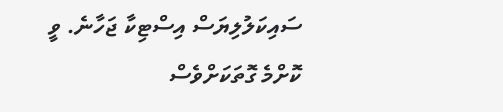ސައިކަލުލިޔަސް އިސްޓިކާ ޖަހާނެ. ވީ ކޮށްމެ ގޮތަކަށްވެސް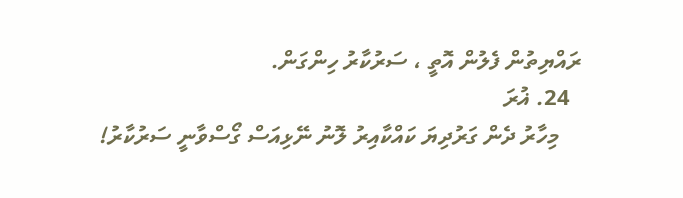ރައްޔިތުން ފެލުން އޮތީ ، ސަރުކާރު ހިންގަން.
  24. ޣުރަ
    މިހާރު ދެން ގަރުދިޔަ ކައްކާއިރު ލޮނު ނޭޅިއަސް ގޯސްވާނީ ސަރުކާރު!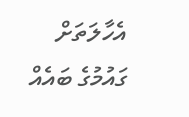އެހާލަތަށް ގައުމުގެ ބައެއް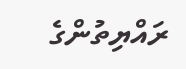ރައްޔިތުންގެ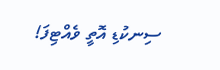ސިނކުޑި އޮތީ ވެއްޓިފަ!